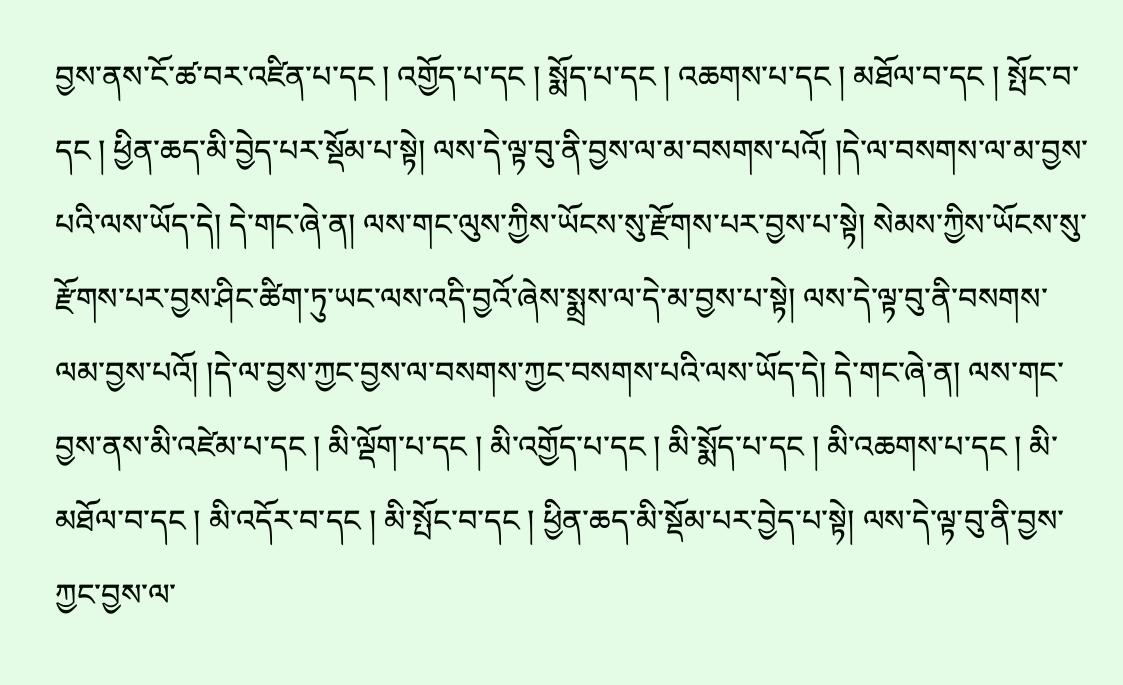བྱས་ནས་ངོ་ཚ་བར་འཛིན་པ་དང ། འགྱོད་པ་དང ། སྨོད་པ་དང ། འཆགས་པ་དང ། མཐོལ་བ་དང ། སྤོང་བ་དང ། ཕྱིན་ཆད་མི་བྱེད་པར་སྡོམ་པ་སྟེ། ལས་དེ་ལྟ་བུ་ནི་བྱས་ལ་མ་བསགས་པའོ། །དེ་ལ་བསགས་ལ་མ་བྱས་པའི་ལས་ཡོད་དེ། དེ་གང་ཞེ་ན། ལས་གང་ལུས་ཀྱིས་ཡོངས་སུ་རྫོགས་པར་བྱས་པ་སྟེ། སེམས་ཀྱིས་ཡོངས་སུ་རྫོགས་པར་བྱས་ཤིང་ཚིག་ཏུ་ཡང་ལས་འདི་བྱའོ་ཞེས་སྨྲས་ལ་དེ་མ་བྱས་པ་སྟེ། ལས་དེ་ལྟ་བུ་ནི་བསགས་ལམ་བྱས་པའོ། །དེ་ལ་བྱས་ཀྱང་བྱས་ལ་བསགས་ཀྱང་བསགས་པའི་ལས་ཡོད་དེ། དེ་གང་ཞེ་ན། ལས་གང་བྱས་ནས་མི་འཛེམ་པ་དང ། མི་ལྡོག་པ་དང ། མི་འགྱོད་པ་དང ། མི་སྨོད་པ་དང ། མི་འཆགས་པ་དང ། མི་མཐོལ་བ་དང ། མི་འདོར་བ་དང ། མི་སྤོང་བ་དང ། ཕྱིན་ཆད་མི་སྡོམ་པར་བྱེད་པ་སྟེ། ལས་དེ་ལྟ་བུ་ནི་བྱས་ཀྱང་བྱས་ལ་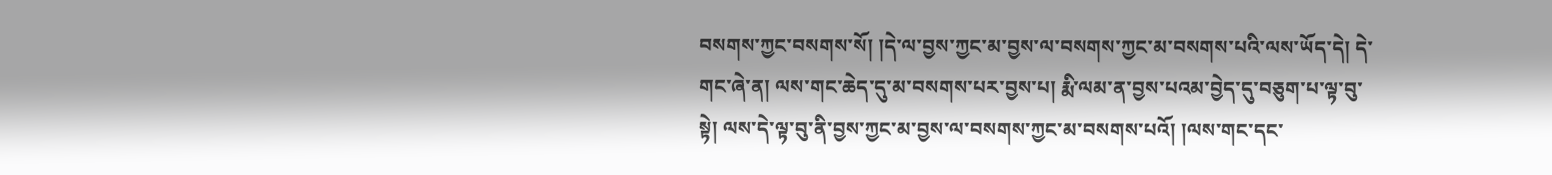བསགས་ཀྱང་བསགས་སོ། །དེ་ལ་བྱས་ཀྱང་མ་བྱས་ལ་བསགས་ཀྱང་མ་བསགས་པའི་ལས་ཡོད་དེ། དེ་གང་ཞེ་ན། ལས་གང་ཆེད་དུ་མ་བསགས་པར་བྱས་པ། རྨི་ལམ་ན་བྱས་པའམ་བྱེད་དུ་བཅུག་པ་ལྟ་བུ་སྟེ། ལས་དེ་ལྟ་བུ་ནི་བྱས་ཀྱང་མ་བྱས་ལ་བསགས་ཀྱང་མ་བསགས་པའོ། །ལས་གང་དང་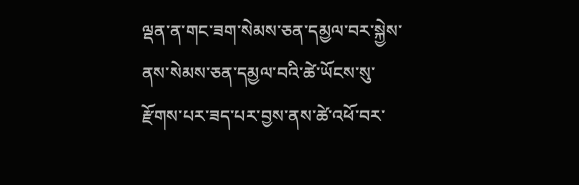ལྡན་ན་གང་ཟག་སེམས་ཅན་དམྱལ་བར་སྐྱེས་ནས་སེམས་ཅན་དམྱལ་བའི་ཚེ་ཡོངས་སུ་རྫོགས་པར་ཟད་པར་བྱས་ནས་ཚེ་འཕོ་བར་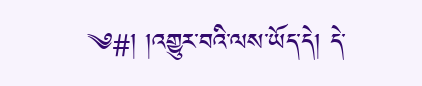༄#། །འགྱུར་བའི་ལས་ཡོད་དེ། དེ་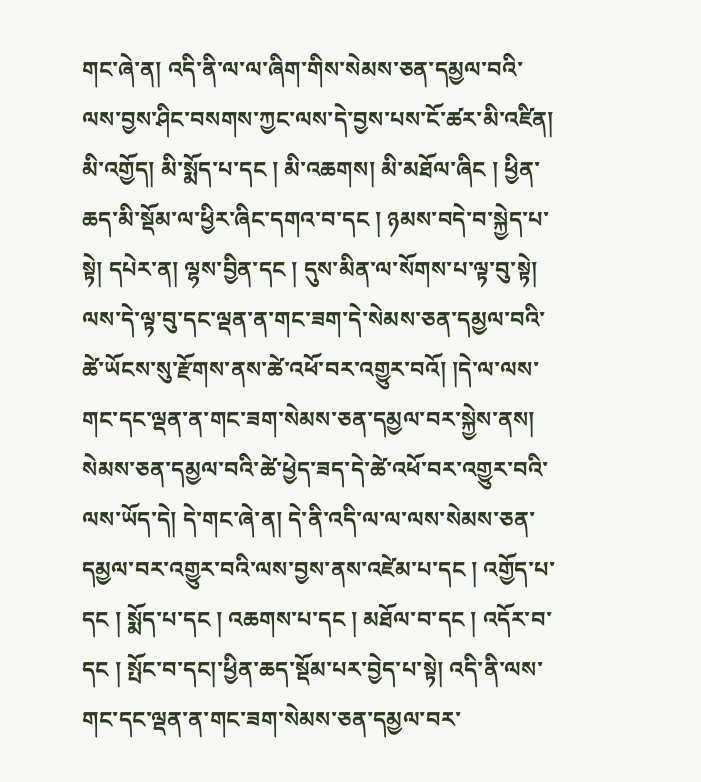གང་ཞེ་ན། འདི་ནི་ལ་ལ་ཞིག་གིས་སེམས་ཅན་དམྱལ་བའི་ལས་བྱས་ཤིང་བསགས་ཀྱང་ལས་དེ་བྱས་པས་ངོ་ཚར་མི་འཛིན། མི་འགྱོད། མི་སྨོད་པ་དང ། མི་འཆགས། མི་མཐོལ་ཞིང ། ཕྱིན་ཆད་མི་སྡོམ་ལ་ཕྱིར་ཞིང་དགའ་བ་དང ། ཉམས་བདེ་བ་སྐྱེད་པ་སྟེ། དཔེར་ན། ལྷས་བྱིན་དང ། དུས་མིན་ལ་སོགས་པ་ལྟ་བུ་སྟེ། ལས་དེ་ལྟ་བུ་དང་ལྡན་ན་གང་ཟག་དེ་སེམས་ཅན་དམྱལ་བའི་ཚེ་ཡོངས་སུ་རྫོགས་ནས་ཚེ་འཕོ་བར་འགྱུར་བའོ། །དེ་ལ་ལས་གང་དང་ལྡན་ན་གང་ཟག་སེམས་ཅན་དམྱལ་བར་སྐྱེས་ནས། སེམས་ཅན་དམྱལ་བའི་ཚེ་ཕྱེད་ཟད་དེ་ཚེ་འཕོ་བར་འགྱུར་བའི་ལས་ཡོད་དེ། དེ་གང་ཞེ་ན། དེ་ནི་འདི་ལ་ལ་ལས་སེམས་ཅན་དམྱལ་བར་འགྱུར་བའི་ལས་བྱས་ནས་འཛེམ་པ་དང ། འགྱོད་པ་དང ། སྨོད་པ་དང ། འཆགས་པ་དང ། མཐོལ་བ་དང ། འདོར་བ་དང ། སྤོང་བ་དང།་ཕྱིན་ཆད་སྡོམ་པར་བྱེད་པ་སྟེ། འདི་ནི་ལས་གང་དང་ལྡན་ན་གང་ཟག་སེམས་ཅན་དམྱལ་བར་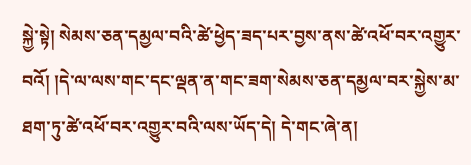སྐྱེ་སྟེ། སེམས་ཅན་དམྱལ་བའི་ཚེ་ཕྱེད་ཟད་པར་བྱས་ནས་ཚེ་འཕོ་བར་འགྱུར་བའོ། །དེ་ལ་ལས་གང་དང་ལྡན་ན་གང་ཟག་སེམས་ཅན་དམྱལ་བར་སྐྱེས་མ་ཐག་ཏུ་ཚེ་འཕོ་བར་འགྱུར་བའི་ལས་ཡོད་དེ། དེ་གང་ཞེ་ན།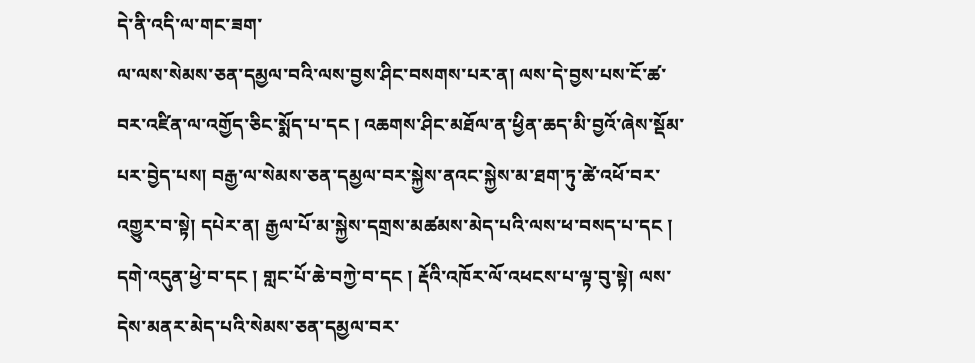དེ་ནི་འདི་ལ་གང་ཟག་
ལ་ལས་སེམས་ཅན་དམྱལ་བའི་ལས་བྱས་ཤིང་བསགས་པར་ན། ལས་དེ་བྱས་པས་ངོ་ཚ་བར་འཛིན་ལ་འགྱོད་ཅིང་སྨོད་པ་དང ། འཆགས་ཤིང་མཐོལ་ན་ཕྱིན་ཆད་མི་བྱའོ་ཞེས་སྡོམ་པར་བྱེད་པས། བརྒྱ་ལ་སེམས་ཅན་དམྱལ་བར་སྐྱེས་ནའང་སྐྱེས་མ་ཐག་ཏུ་ཚེ་འཕོ་བར་འགྱུར་བ་སྟེ། དཔེར་ན། རྒྱལ་པོ་མ་སྐྱེས་དགྲས་མཚམས་མེད་པའི་ལས་ཕ་བསད་པ་དང ། དགེ་འདུན་ཕྱེ་བ་དང ། གླང་པོ་ཆེ་བཀྱེ་བ་དང ། རྡོའི་འཁོར་ལོ་འཕངས་པ་ལྟ་བུ་སྟེ། ལས་དེས་མནར་མེད་པའི་སེམས་ཅན་དམྱལ་བར་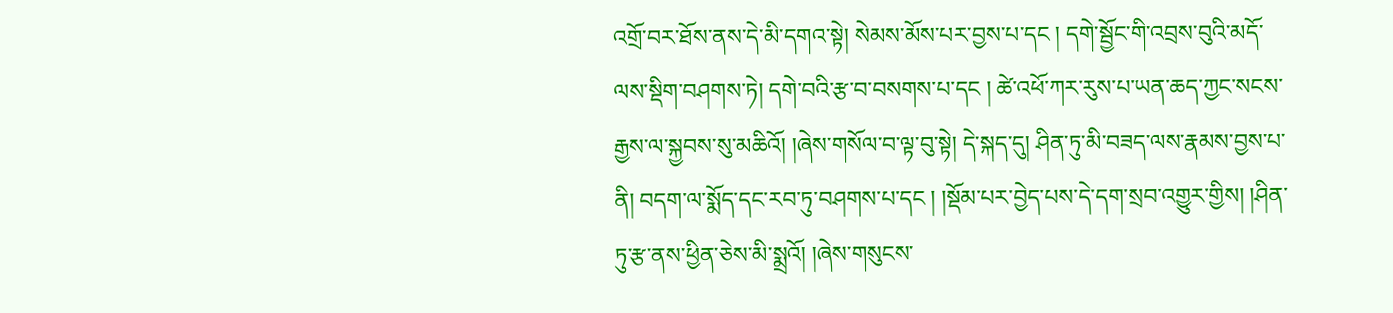འགྲོ་བར་ཐོས་ནས་དེ་མི་དགའ་སྟེ། སེམས་མོས་པར་བྱས་པ་དང ། དགེ་སྦྱོང་གི་འབྲས་བུའི་མདོ་ལས་སྡིག་བཤགས་ཏེ། དགེ་བའི་རྩ་བ་བསགས་པ་དང ། ཚེ་འཕོ་ཀར་རུས་པ་ཡན་ཆད་ཀྱང་སངས་རྒྱས་ལ་སྐྱབས་སུ་མཆིའོ། །ཞེས་གསོལ་བ་ལྟ་བུ་སྟེ། དེ་སྐད་དུ། ཤིན་ཏུ་མི་བཟད་ལས་རྣམས་བྱས་པ་ནི། བདག་ལ་སྨོད་དང་རབ་ཏུ་བཤགས་པ་དང ། །སྡོམ་པར་བྱེད་པས་དེ་དག་སྲབ་འགྱུར་གྱིས། །ཤིན་ཏུ་རྩ་ནས་ཕྱིན་ཅེས་མི་སྨྲའོ། །ཞེས་གསུངས་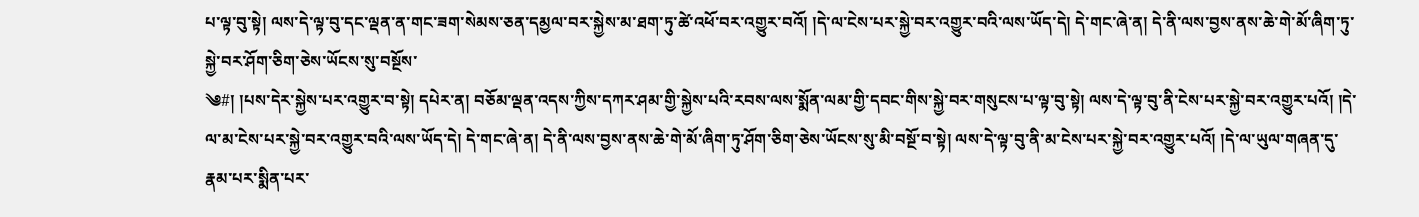པ་ལྟ་བུ་སྟེ། ལས་དེ་ལྟ་བུ་དང་ལྡན་ན་གང་ཟག་སེམས་ཅན་དམྱལ་བར་སྐྱེས་མ་ཐག་ཏུ་ཚེ་འཕོ་བར་འགྱུར་བའོ། །དེ་ལ་ངེས་པར་སྐྱེ་བར་འགྱུར་བའི་ལས་ཡོད་དེ། དེ་གང་ཞེ་ན། དེ་ནི་ལས་བྱས་ནས་ཆེ་གེ་མོ་ཞིག་ཏུ་སྐྱེ་བར་ཤོག་ཅིག་ཅེས་ཡོངས་སུ་བསྔོས་
༄#། །པས་དེར་སྐྱེས་པར་འགྱུར་བ་སྟེ། དཔེར་ན། བཅོམ་ལྡན་འདས་ཀྱིས་དཀར་ཤམ་གྱི་སྐྱེས་པའི་རབས་ལས་སྨོན་ལམ་གྱི་དབང་གིས་སྐྱེ་བར་གསུངས་པ་ལྟ་བུ་སྟེ། ལས་དེ་ལྟ་བུ་ནི་ངེས་པར་སྐྱེ་བར་འགྱུར་པའོ། །དེ་ལ་མ་ངེས་པར་སྐྱེ་བར་འགྱུར་བའི་ལས་ཡོད་དེ། དེ་གང་ཞེ་ན། དེ་ནི་ལས་བྱས་ནས་ཆེ་གེ་མོ་ཞིག་ཏུ་ཤོག་ཅིག་ཅེས་ཡོངས་སུ་མི་བསྔོ་བ་སྟེ། ལས་དེ་ལྟ་བུ་ནི་མ་ངེས་པར་སྐྱེ་བར་འགྱུར་པའོ། །དེ་ལ་ཡུལ་གཞན་དུ་རྣམ་པར་སྨིན་པར་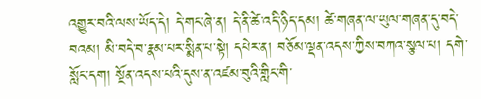འགྱུར་བའི་ལས་ཡོད་དེ། དེ་གང་ཞེ་ན། དེ་ནི་ཚེ་འདི་ཉིད་དམ། ཚེ་གཞན་ལ་ཡུལ་གཞན་དུ་བདེ་བའམ། མི་བདེ་བ་རྣམ་པར་སྨིན་པ་སྟེ། དཔེར་ན། བཅོམ་ལྡན་འདས་ཀྱིས་བཀའ་སྩལ་པ། དགེ་སློང་དག། སྔོན་འདས་པའི་དུས་ན་འཛམ་བུའི་གླིང་གི་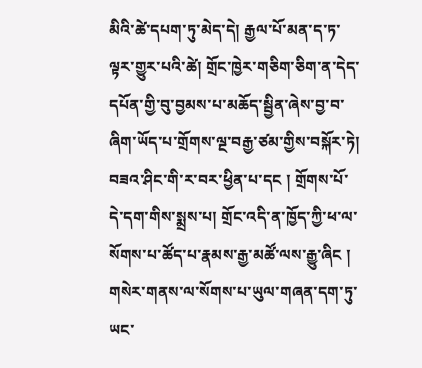མིའི་ཚེ་དཔག་ཏུ་མེད་དེ། རྒྱལ་པོ་མན་ད་ཏ་ལྟར་གྱུར་པའི་ཚེ། གྲོང་ཁྱེར་གཅིག་ཅིག་ན་དེད་དཔོན་གྱི་བུ་བྱམས་པ་མཆོད་སྦྱིན་ཞེས་བྱ་བ་ཞིག་ཡོད་པ་གྲོགས་ལྔ་བརྒྱ་ཙམ་གྱིས་བསྐོར་ཏེ། བཟའ་ཤིང་གི་ར་བར་ཕྱིན་པ་དང ། གྲོགས་པོ་དེ་དག་གིས་སྨྲས་པ། གྲོང་འདི་ན་ཁྱོད་ཀྱི་ཕ་ལ་སོགས་པ་ཚོད་པ་རྣམས་རྒྱ་མཚོ་ལས་རྒྱུ་ཞིང ། གསེར་གནས་ལ་སོགས་པ་ཡུལ་གཞན་དག་ཏུ་ཡང་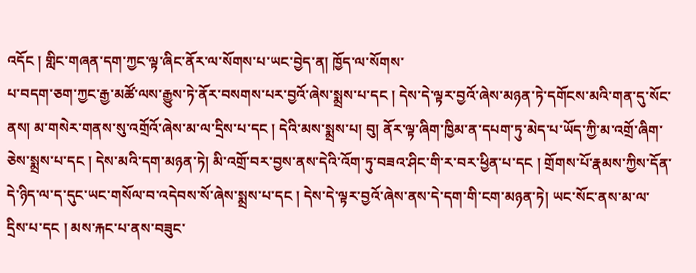འདོང ། གླིང་གཞན་དག་ཀྱང་ལྟ་ཞིང་ནོར་ལ་སོགས་པ་ཡང་བྱེད་ན། ཁྱོད་ལ་སོགས་
པ་བདག་ཅག་ཀྱང་རྒྱ་མཚོ་ལས་རྒྱུས་ཏེ་ནོར་བསགས་པར་བྱའོ་ཞེས་སྨྲས་པ་དང ། དེས་དེ་ལྟར་བྱའོ་ཞེས་མཉན་ཏེ་དགོངས་མའི་གན་དུ་སོང་ནས། མ་གསེར་གནས་སུ་འགྲོའོ་ཞེས་མ་ལ་དྲིས་པ་དང ། དེའི་མས་སྨྲས་པ། བུ། ནོར་ལྟ་ཞིག་ཁྱིམ་ན་དཔག་ཏུ་མེད་པ་ཡོད་ཀྱི་མ་འགྲོ་ཞིག་ཅེས་སྨྲས་པ་དང ། དེས་མའི་དག་མཉན་ཏེ། མི་འགྲོ་བར་བྱས་ནས་དེའི་འོག་ཏུ་བཟའ་ཤིང་གི་ར་བར་ཕྱིན་པ་དང ། གྲོགས་པོ་རྣམས་ཀྱིས་དོན་དེ་ཉིད་ལ་ད་དུང་ཡང་གསོལ་བ་འདེབས་སོ་ཞེས་སྨྲས་པ་དང ། དེས་དེ་ལྟར་བྱའོ་ཞེས་ནས་དེ་དག་གི་ངག་མཉན་ཏེ། ཡང་སོང་ནས་མ་ལ་དྲིས་པ་དང ། མས་རྐང་པ་ནས་བཟུང་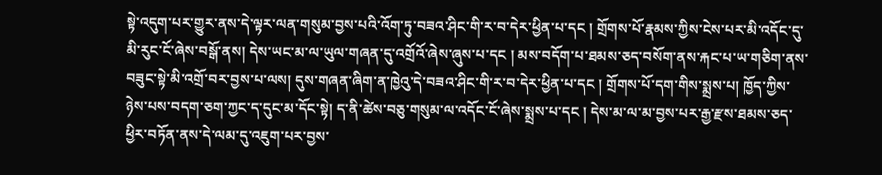སྟེ་འདུག་པར་གྱུར་ནས་དེ་ལྟར་ལན་གསུམ་བྱས་པའི་འོག་ཏུ་བཟའ་ཤིང་གི་ར་བ་དེར་ཕྱིན་པ་དང ། གྲོགས་པོ་རྣམས་ཀྱིས་ངེས་པར་མི་འདོང་དུ་མི་རུང་ངོ་ཞེས་བསྒོ་ནས། དེས་ཡང་མ་ལ་ཡུལ་གཞན་དུ་འགྲོའོ་ཞེས་ཞུས་པ་དང ། མས་བདོག་པ་ཐམས་ཅད་བསོག་ནས་རྐང་པ་ཡ་གཅིག་ནས་བཟུང་སྟེ་མི་འགྲོ་བར་བྱས་པ་ལས། དུས་གཞན་ཞིག་ན་ཁྱེའུ་དེ་བཟའ་ཤིང་གི་ར་བ་དེར་ཕྱིན་པ་དང ། གྲོགས་པོ་དག་གིས་སྨྲས་པ། ཁྱོད་ཀྱིས་ཉེས་པས་བདག་ཅག་ཀྱང་ད་དུང་མ་དོང་སྟེ། ད་ནི་ཚེས་བཅུ་གསུམ་ལ་འདོང་ངོ་ཞེས་སྨྲས་པ་དང ། དེས་མ་ལ་མ་བྱས་པར་རྒྱ་རྫས་ཐམས་ཅད་ཕྱིར་བཏོན་ནས་དེ་ལམ་དུ་འཇུག་པར་བྱས་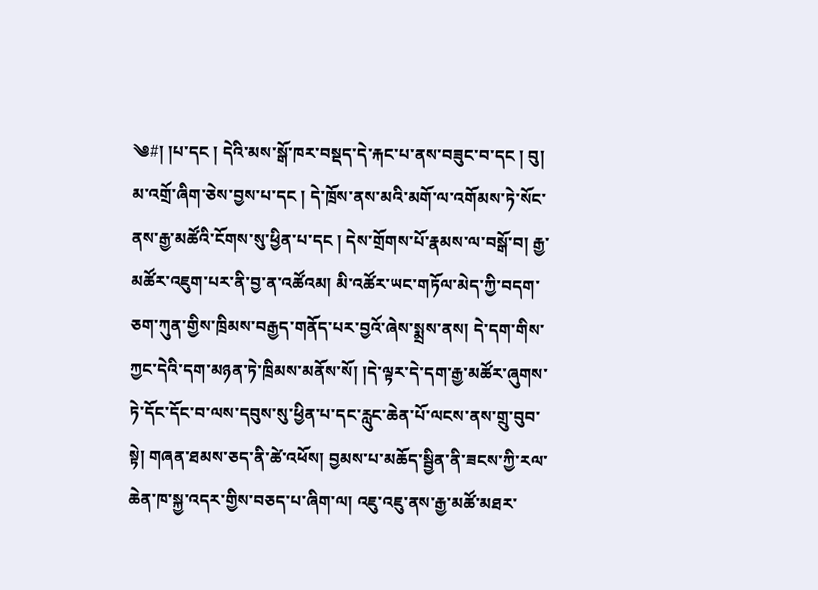༄#། །པ་དང ། དེའི་མས་སྒོ་ཁར་བསྡད་དེ་རྐང་པ་ནས་བཟུང་བ་དང ། བུ། མ་འགྲོ་ཞིག་ཅེས་བྱས་པ་དང ། དེ་ཁྲོས་ནས་མའི་མགོ་ལ་འགོམས་ཏེ་སོང་ནས་རྒྱ་མཚོའི་ངོགས་སུ་ཕྱིན་པ་དང ། དེས་གྲོགས་པོ་རྣམས་ལ་བསྒོ་བ། རྒྱ་མཚོར་འཇུག་པར་ནི་བྱ་ན་འཚོའམ། མི་འཚོར་ཡང་གཏོལ་མེད་ཀྱི་བདག་ཅག་ཀུན་གྱིས་ཁྲིམས་བརྒྱད་གནོད་པར་བྱའོ་ཞེས་སྨྲས་ནས། དེ་དག་གིས་ཀྱང་དེའི་དག་མཉན་ཏེ་ཁྲིམས་མནོས་སོ། །དེ་ལྟར་དེ་དག་རྒྱ་མཚོར་ཞུགས་ཏེ་དོང་དོང་བ་ལས་དབུས་སུ་ཕྱིན་པ་དང་རླུང་ཆེན་པོ་ལངས་ནས་གྲུ་བུབ་སྟེ། གཞན་ཐམས་ཅད་ནི་ཚེ་འཕོས། བྱམས་པ་མཆོད་སྦྱིན་ནི་ཟངས་ཀྱི་རལ་ཆེན་ཁ་སྐྱ་འདར་གྱིས་བཅད་པ་ཞིག་ལ། འཇུ་འཇུ་ནས་རྒྱ་མཚོ་མཐར་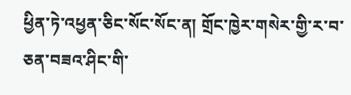ཕྱིན་ཏེ་འཕྱན་ཅིང་སོང་སོང་ན། གྲོང་ཁྱེར་གསེར་གྱི་ར་བ་ཅན་བཟའ་ཤིང་གི་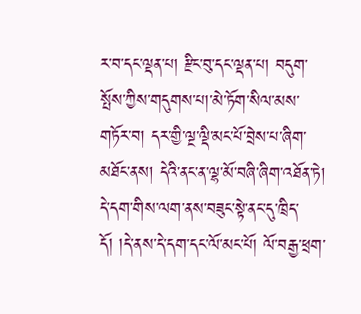ར་བ་དང་ལྡན་པ། རྫིང་བུ་དང་ལྡན་པ། བདུག་སྤོས་ཀྱིས་གདུགས་པ།་མེ་ཏོག་སིལ་མས་གཏོར་བ། དར་གྱི་ལྔ་ལྡི་མང་པོ་བྲེས་པ་ཞིག་མཐོང་ནས། དེའི་ནང་ན་ལྷ་མོ་བཞི་ཞིག་འཐོན་ཏེ། དེ་དག་གིས་ལག་ནས་བཟུང་སྟེ་ནང་དུ་ཁྲིད་དོ། །དེ་ནས་དེ་དག་དང་ལོ་མང་པོ། ལོ་བརྒྱ་ཕྲག་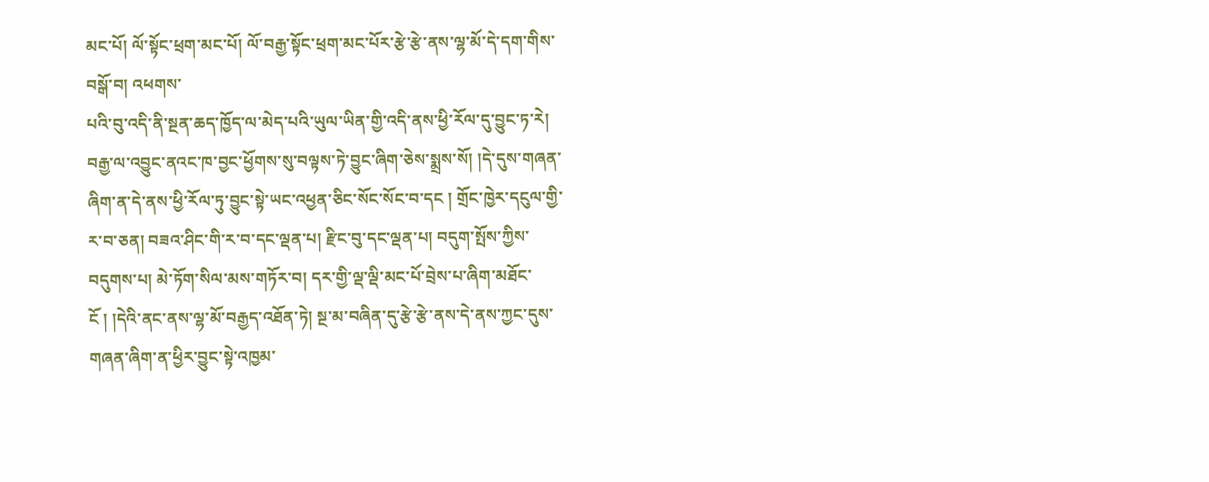མང་པོ། ལོ་སྟོང་ཕྲག་མང་པོ། ལོ་བརྒྱ་སྟོང་ཕྲག་མང་པོར་རྩེ་རྩེ་ནས་ལྷ་མོ་དེ་དག་གིས་བསྒོ་བ། འཕགས་
པའི་བུ་འདི་ནི་སྔན་ཆད་ཁྱོད་ལ་མེད་པའི་ཡུལ་ཡིན་གྱི་འདི་ནས་ཕྱི་རོལ་དུ་བྱུང་ཏ་རེ། བརྒྱ་ལ་འབྱུང་ནའང་ཁ་བྱང་ཕྱོགས་སུ་བལྟས་ཏེ་བྱུང་ཞིག་ཅེས་སྨྲས་སོ། །དེ་དུས་གཞན་ཞིག་ན་དེ་ནས་ཕྱི་རོལ་ཏུ་བྱུང་སྟེ་ཡང་འཕྱན་ཅིང་སོང་སོང་བ་དང ། གྲོང་ཁྱེར་དངུལ་གྱི་ར་བ་ཅན། བཟའ་ཤིང་གི་ར་བ་དང་ལྡན་པ། རྫིང་བུ་དང་ལྡན་པ། བདུག་སྤོས་ཀྱིས་བདུགས་པ། མེ་ཏོག་སིལ་མས་གཏོར་བ། དར་གྱི་ལྡ་ལྡི་མང་པོ་བྲེས་པ་ཞིག་མཐོང་ངོ ། །དེའི་ནང་ནས་ལྷ་མོ་བརྒྱད་འཐོན་ཏེ། སྔ་མ་བཞིན་དུ་རྩེ་རྩེ་ནས་དེ་ནས་ཀྱང་དུས་གཞན་ཞིག་ན་ཕྱིར་བྱུང་སྟེ་འཁྱམ་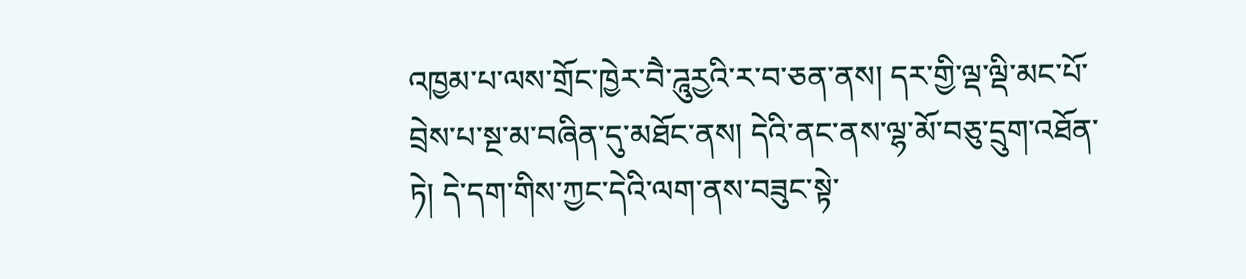འཁྱམ་པ་ལས་གྲོང་ཁྱེར་བཻ་ཌཱུརྱའི་ར་བ་ཅན་ནས། དར་གྱི་ལྡ་ལྡི་མང་པོ་བྲེས་པ་སྔ་མ་བཞིན་དུ་མཐོང་ནས། དེའི་ནང་ནས་ལྷ་མོ་བཅུ་དྲུག་འཐོན་ཏེ། དེ་དག་གིས་ཀྱང་དེའི་ལག་ནས་བཟུང་སྟེ་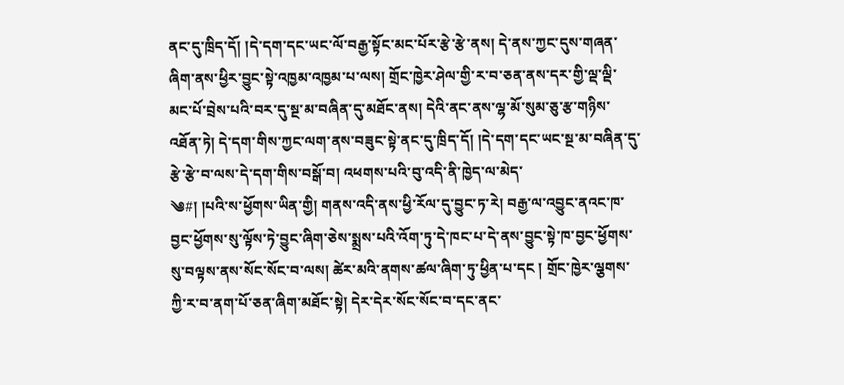ནང་དུ་ཁྲིད་དོ། །དེ་དག་དང་ཡང་ལོ་བརྒྱ་སྟོང་མང་པོར་རྩེ་རྩེ་ནས། དེ་ནས་ཀྱང་དུས་གཞན་ཞིག་ནས་ཕྱིར་བྱུང་སྟེ་འཁྱམ་འཁྱམ་པ་ལས། གྲོང་ཁྱེར་ཤེལ་གྱི་ར་བ་ཅན་ནས་དར་གྱི་ལྡ་ལྡི་མང་པོ་བྲེས་པའི་བར་དུ་སྔ་མ་བཞིན་དུ་མཐོང་ནས། དེའི་ནང་ནས་ལྷ་མོ་སུམ་ཅུ་རྩ་གཉིས་འཐོན་ཏེ། དེ་དག་གིས་ཀྱང་ལག་ནས་བཟུང་སྟེ་ནང་དུ་ཁྲིད་དོ། །དེ་དག་དང་ཡང་སྔ་མ་བཞིན་དུ་རྩེ་རྩེ་བ་ལས་དེ་དག་གིས་བསྒོ་བ། འཕགས་པའི་བུ་འདི་ནི་ཁྱེད་ལ་མེད་
༄#། །པའི་ས་ཕྱོགས་ཡིན་གྱི། གནས་འདི་ནས་ཕྱི་རོལ་དུ་བྱུང་ཏ་རེ། བརྒྱ་ལ་འབྱུང་ནའང་ཁ་བྱང་ཕྱོགས་སུ་ལྟོས་ཏེ་བྱུང་ཞིག་ཅེས་སྨྲས་པའི་འོག་ཏུ་དེ་ཁང་པ་དེ་ནས་བྱུང་སྟེ་ཁ་བྱང་ཕྱོགས་སུ་བལྟས་ནས་སོང་སོང་བ་ལས། ཚེར་མའི་ནགས་ཚལ་ཞིག་ཏུ་ཕྱིན་པ་དང ། གྲོང་ཁྱེར་ལྕགས་ཀྱི་ར་བ་ནག་པོ་ཅན་ཞིག་མཐོང་སྟེ། དེར་དེར་སོང་སོང་བ་དང་ནང་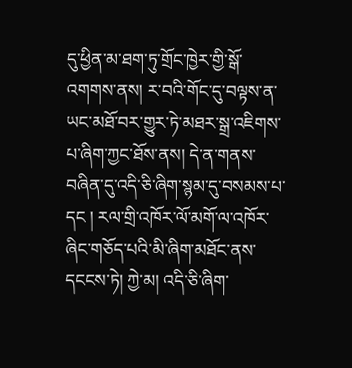དུ་ཕྱིན་མ་ཐག་ཏུ་གྲོང་ཁྱེར་གྱི་སྒོ་འགགས་ནས། ར་བའི་གོང་དུ་བལྟས་ན་ཡང་མཐོ་བར་གྱུར་ཏེ་མཐར་སྒྲ་འཇིགས་པ་ཞིག་ཀྱང་ཐོས་ནས། དེ་ན་གནས་བཞིན་དུ་འདི་ཅི་ཞིག་སྙམ་དུ་བསམས་པ་དང ། རལ་གྲི་འཁོར་ལོ་མགོ་ལ་འཁོར་ཞིང་གཅོད་པའི་མི་ཞིག་མཐོང་ནས་དངངས་ཏེ། ཀྱེ་མ། འདི་ཅི་ཞིག་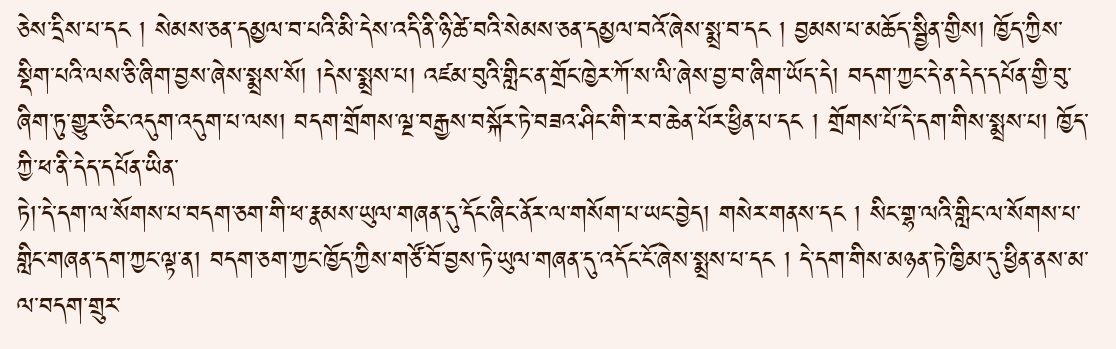ཅེས་དྲིས་པ་དང ། སེམས་ཅན་དམྱལ་བ་པའི་མི་དེས་འདི་ནི་ཉི་ཚེ་བའི་སེམས་ཅན་དམྱལ་བའོ་ཞེས་སྨྲ་བ་དང ། བྱམས་པ་མཆོད་སྦྱིན་གྱིས། ཁྱོད་ཀྱིས་སྡིག་པའི་ལས་ཅི་ཞིག་བྱས་ཞེས་སྨྲས་སོ། །དེས་སྨྲས་པ། འཛམ་བུའི་གླིང་ན་གྲོང་ཁྱེར་ཀོ་ས་ལི་ཞེས་བྱ་བ་ཞིག་ཡོད་དེ། བདག་ཀྱང་དེ་ན་དེད་དཔོན་གྱི་བུ་ཞིག་ཏུ་གྱུར་ཅིང་འདུག་འདུག་པ་ལས། བདག་གྲོགས་ལྔ་བརྒྱས་བསྐོར་ཏེ་བཟའ་ཤིང་གི་ར་བ་ཆེན་པོར་ཕྱིན་པ་དང ། གྲོགས་པོ་དེ་དག་གིས་སྨྲས་པ། ཁྱོད་ཀྱི་ཕ་ནི་དེད་དཔོན་ཡིན་
ཏེ།་དེ་དག་ལ་སོགས་པ་བདག་ཅག་གི་ཕ་རྣམས་ཡུལ་གཞན་དུ་དོང་ཞིང་ནོར་ལ་གསོག་པ་ཡང་བྱེད། གསེར་གནས་དང ། སིང་གྷ་ལའི་གླིང་ལ་སོགས་པ་གླིང་གཞན་དག་ཀྱང་ལྟ་ན། བདག་ཅག་ཀྱང་ཁྱོད་ཀྱིས་གཙོ་བོ་བྱས་ཏེ་ཡུལ་གཞན་དུ་འདོང་ངོ་ཞེས་སྨྲས་པ་དང ། དེ་དག་གིས་མཉན་ཏེ་ཁྱིམ་དུ་ཕྱིན་ནས་མ་ལ་བདག་གྲུར་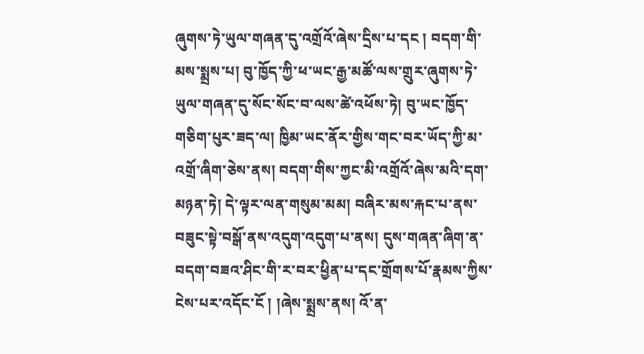ཞུགས་ཏེ་ཡུལ་གཞན་དུ་འགྲོའོ་ཞེས་དྲིས་པ་དང ། བདག་གི་མས་སྨྲས་པ། བུ་ཁྱོད་ཀྱི་ཕ་ཡང་རྒྱ་མཚོ་ལས་གྲུར་ཞུགས་ཏེ་ཡུལ་གཞན་དུ་སོང་སོང་བ་ལས་ཚེ་འཕོས་ཏེ། བུ་ཡང་ཁྱོད་གཅིག་པུར་ཟད་ལ། ཁྱིམ་ཡང་ནོར་གྱིས་གང་བར་ཡོད་ཀྱི་མ་འགྲོ་ཞིག་ཅེས་ནས། བདག་གིས་ཀྱང་མི་འགྲོའོ་ཞེས་མའི་དག་མཉན་ཏེ། དེ་ལྟར་ལན་གསུམ་མམ། བཞིར་མས་རྐང་པ་ནས་བཟུང་སྟེ་བསྒོ་ནས་འདུག་འདུག་པ་ནས། དུས་གཞན་ཞིག་ན་བདག་བཟའ་ཤིང་གི་ར་བར་ཕྱིན་པ་དང་གྲོགས་པོ་རྣམས་ཀྱིས་ངེས་པར་འདོང་ངོ ། །ཞེས་སྨྲས་ནས། འོ་ན་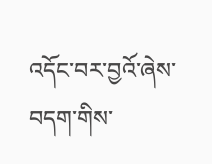འདོང་བར་བྱའོ་ཞེས་བདག་གིས་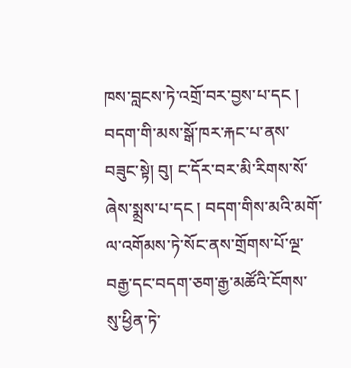ཁས་བླངས་ཏེ་འགྲོ་བར་བྱས་པ་དང ། བདག་གི་མས་སྒོ་ཁར་རྐང་པ་ནས་བཟུང་སྟེ། བུ། ང་དོར་བར་མི་རིགས་སོ་ཞེས་སྨྲས་པ་དང ། བདག་གིས་མའི་མགོ་ལ་འགོམས་ཏེ་སོང་ནས་གྲོགས་པོ་ལྔ་བརྒྱ་དང་བདག་ཅག་རྒྱ་མཚོའི་ངོགས་སུ་ཕྱིན་ཏེ་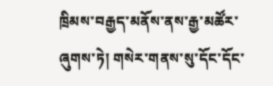ཁྲིམས་བརྒྱད་མནོས་ནས་རྒྱ་མཚོར་ཞུགས་ཏེ། གསེར་གནས་སུ་དོང་དོང་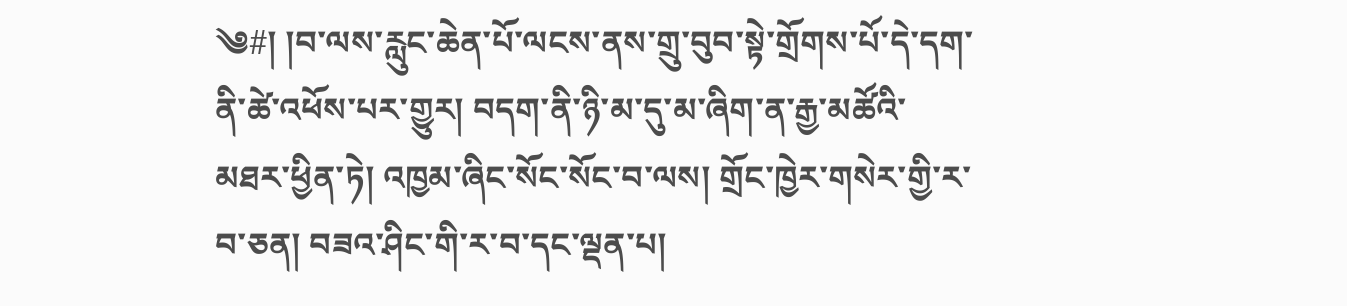༄#། །བ་ལས་རླུང་ཆེན་པོ་ལངས་ནས་གྲུ་བུབ་སྟེ་གྲོགས་པོ་དེ་དག་ནི་ཚེ་འཕོས་པར་གྱུར། བདག་ནི་ཉི་མ་དུ་མ་ཞིག་ན་རྒྱ་མཚོའི་མཐར་ཕྱིན་ཏེ། འཁྱམ་ཞིང་སོང་སོང་བ་ལས། གྲོང་ཁྱེར་གསེར་གྱི་ར་བ་ཅན། བཟའ་ཤིང་གི་ར་བ་དང་ལྡན་པ།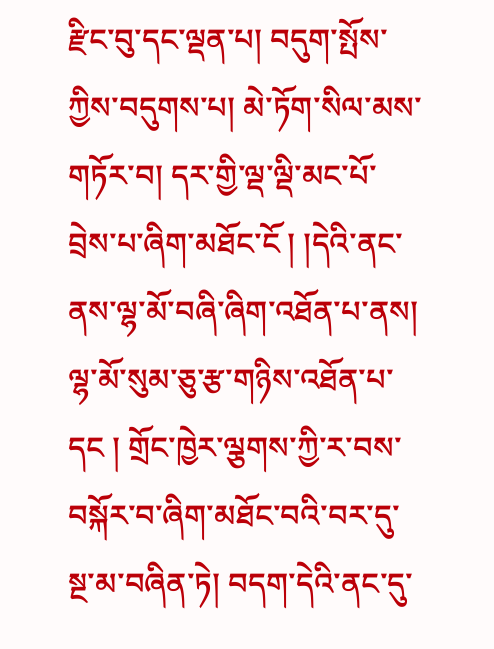རྫིང་བུ་དང་ལྡན་པ། བདུག་སྤོས་ཀྱིས་བདུགས་པ། མེ་ཏོག་སིལ་མས་གཏོར་བ། དར་གྱི་ལྡ་ལྡི་མང་པོ་བྲེས་པ་ཞིག་མཐོང་ངོ ། །དེའི་ནང་ནས་ལྷ་མོ་བཞི་ཞིག་འཐོན་པ་ནས། ལྷ་མོ་སུམ་ཅུ་རྩ་གཉིས་འཐོན་པ་དང ། གྲོང་ཁྱེར་ལྕགས་ཀྱི་ར་བས་བསྐོར་བ་ཞིག་མཐོང་བའི་བར་དུ་སྔ་མ་བཞིན་ཏེ། བདག་དེའི་ནང་དུ་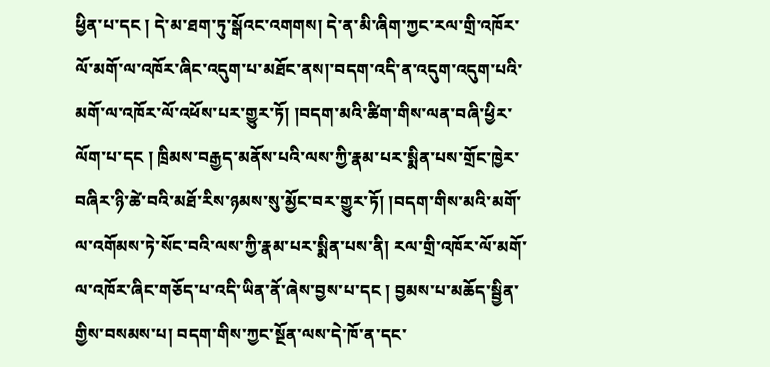ཕྱིན་པ་དང ། དེ་མ་ཐག་ཏུ་སྒོའང་འགགས། དེ་ན་མི་ཞིག་ཀྱང་རལ་གྲི་འཁོར་ལོ་མགོ་ལ་འཁོར་ཞིང་འདུག་པ་མཐོང་ནས།་བདག་འདི་ན་འདུག་འདུག་པའི་མགོ་ལ་འཁོར་ལོ་འཕོས་པར་གྱུར་ཏོ། །བདག་མའི་ཚིག་གིས་ལན་བཞི་ཕྱིར་ལོག་པ་དང ། ཁྲིམས་བརྒྱད་མནོས་པའི་ལས་ཀྱི་རྣམ་པར་སྨིན་པས་གྲོང་ཁྱེར་བཞིར་ཉི་ཚེ་བའི་མཐོ་རིས་ཉམས་སུ་མྱོང་བར་གྱུར་ཏོ། །བདག་གིས་མའི་མགོ་ལ་འགོམས་ཏེ་སོང་བའི་ལས་ཀྱི་རྣམ་པར་སྨིན་པས་ནི། རལ་གྲི་འཁོར་ལོ་མགོ་ལ་འཁོར་ཞིང་གཅོད་པ་འདི་ཡིན་ནོ་ཞེས་བྱས་པ་དང ། བྱམས་པ་མཆོད་སྦྱིན་གྱིས་བསམས་པ། བདག་གིས་ཀྱང་སྔོན་ལས་དེ་ཁོ་ན་དང་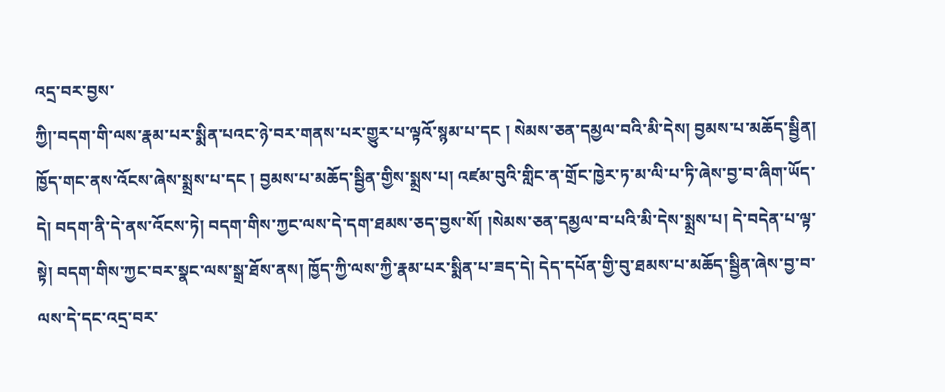འདྲ་བར་བྱས་
ཀྱི།་བདག་གི་ལས་རྣམ་པར་སྨིན་པའང་ཉེ་བར་གནས་པར་གྱུར་པ་ལྟའོ་སྙམ་པ་དང ། སེམས་ཅན་དམྱལ་བའི་མི་དེས། བྱམས་པ་མཆོད་སྦྱིན། ཁྱོད་གང་ནས་འོངས་ཞེས་སྨྲས་པ་དང ། བྱམས་པ་མཆོད་སྦྱིན་གྱིས་སྨྲས་པ། འཛམ་བུའི་གླིང་ན་གྲོང་ཁྱེར་ཏ་མ་ལི་པ་ཏི་ཞེས་བྱ་བ་ཞིག་ཡོད་དེ། བདག་ནི་དེ་ནས་འོངས་ཏེ། བདག་གིས་ཀྱང་ལས་དེ་དག་ཐམས་ཅད་བྱས་སོ། །སེམས་ཅན་དམྱལ་བ་པའི་མི་དེས་སྨྲས་པ། དེ་བདེན་པ་ལྟ་སྟེ། བདག་གིས་ཀྱང་བར་སྣང་ལས་སྒྲ་ཐོས་ནས། ཁྱོད་ཀྱི་ལས་ཀྱི་རྣམ་པར་སྨིན་པ་ཟད་དེ། དེད་དཔོན་གྱི་བུ་ཐམས་པ་མཆོད་སྦྱིན་ཞེས་བྱ་བ་ལས་དེ་དང་འདྲ་བར་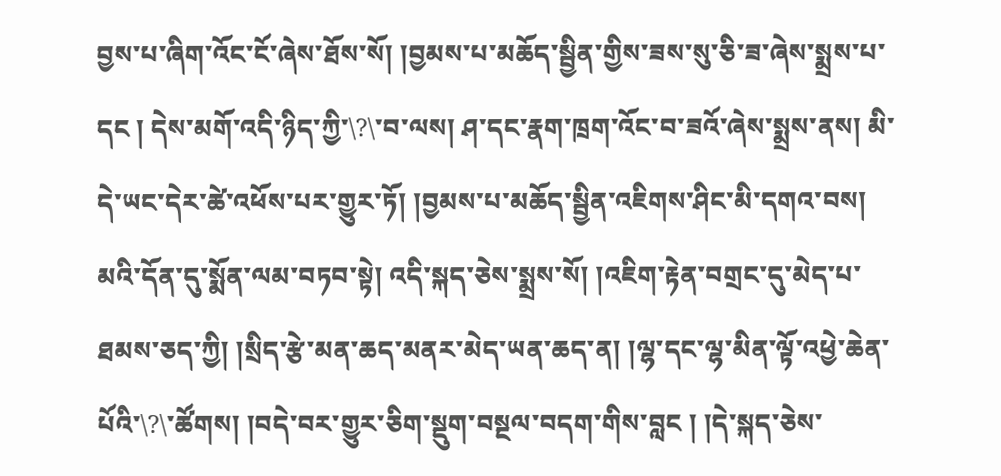བྱས་པ་ཞིག་འོང་ངོ་ཞེས་ཐོས་སོ། །བྱམས་པ་མཆོད་སྦྱིན་གྱིས་ཟས་སུ་ཅི་ཟ་ཞེས་སྨྲས་པ་དང ། དེས་མགོ་འདི་ཉིད་ཀྱི་\?\་བ་ལས། ཤ་དང་རྣག་ཁྲག་འོང་བ་ཟའོ་ཞེས་སྨྲས་ནས། མི་དེ་ཡང་དེར་ཚེ་འཕོས་པར་གྱུར་ཏོ། །བྱམས་པ་མཆོད་སྦྱིན་འཇིགས་ཤིང་མི་དགའ་བས། མའི་དོན་དུ་སྨོན་ལམ་བཏབ་སྟེ། འདི་སྐད་ཅེས་སྨྲས་སོ། །འཇིག་རྟེན་བགྲང་དུ་མེད་པ་ཐམས་ཅད་ཀྱི། །སྲིད་རྩེ་མན་ཆད་མནར་མེད་ཡན་ཆད་ན། །ལྷ་དང་ལྷ་མིན་ལྟོ་འཕྱེ་ཆེན་པོའི་\?\་ཚོགས། །བདེ་བར་གྱུར་ཅིག་སྡུག་བསྔལ་བདག་གིས་བླང ། །དེ་སྐད་ཅེས་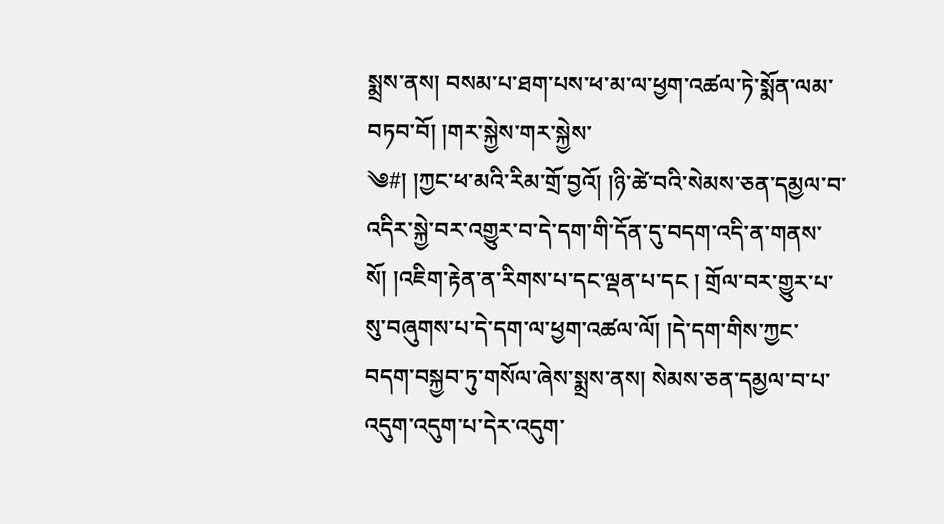སྨྲས་ནས། བསམ་པ་ཐག་པས་ཕ་མ་ལ་ཕྱག་འཚལ་ཏེ་སྨོན་ལམ་བཏབ་བོ། །གར་སྐྱེས་གར་སྐྱེས་
༄#། །ཀྱང་ཕ་མའི་རིམ་གྲོ་བྱའོ། །ཉི་ཚེ་བའི་སེམས་ཅན་དམྱལ་བ་འདིར་སྐྱེ་བར་འགྱུར་བ་དེ་དག་གི་དོན་དུ་བདག་འདི་ན་གནས་སོ། །འཇིག་རྟེན་ན་རིགས་པ་དང་ལྡན་པ་དང ། གྲོལ་བར་གྱུར་པ་སུ་བཞུགས་པ་དེ་དག་ལ་ཕྱག་འཚལ་ལོ། །དེ་དག་གིས་ཀྱང་བདག་བསྐྱབ་ཏུ་གསོལ་ཞེས་སྨྲས་ནས། སེམས་ཅན་དམྱལ་བ་པ་འདུག་འདུག་པ་དེར་འདུག་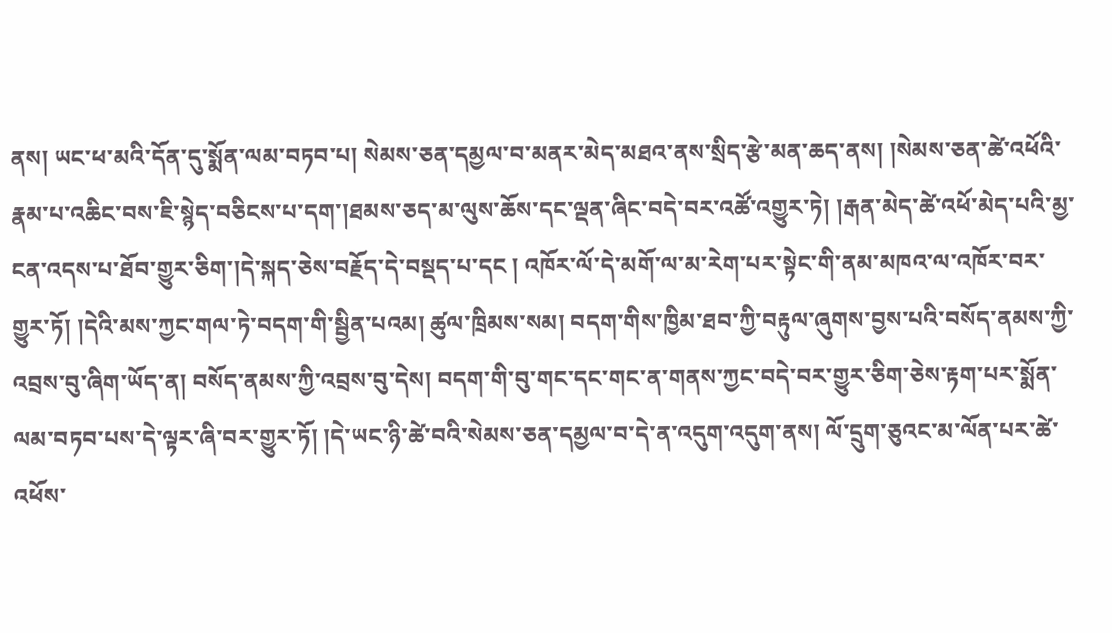ནས། ཡང་ཕ་མའི་དོན་དུ་སྨོན་ལམ་བཏབ་པ། སེམས་ཅན་དམྱལ་བ་མནར་མེད་མཐའ་ནས་སྲིད་རྩེ་མན་ཆད་ནས། །སེམས་ཅན་ཚེ་འཕོའི་རྣམ་པ་འཆིང་བས་ཇི་སྙེད་བཅིངས་པ་དག་།ཐམས་ཅད་མ་ལུས་ཆོས་དང་ལྡན་ཞིང་བདེ་བར་འཚོ་འགྱུར་ཏེ། །རྒན་མེད་ཚེ་འཕོ་མེད་པའི་མྱ་ངན་འདས་པ་ཐོབ་གྱུར་ཅིག་།དེ་སྐད་ཅེས་བརྗོད་དེ་བསྡད་པ་དང ། འཁོར་ལོ་དེ་མགོ་ལ་མ་རེག་པར་སྟེང་གི་ནམ་མཁའ་ལ་འཁོར་བར་གྱུར་ཏོ། །དེའི་མས་ཀྱང་གལ་ཏེ་བདག་གི་སྦྱིན་པའམ། ཚུལ་ཁྲིམས་སམ། བདག་གིས་ཁྱིམ་ཐབ་ཀྱི་བརྟུལ་ཞུགས་བྱས་པའི་བསོད་ནམས་ཀྱི་འབྲས་བུ་ཞིག་ཡོད་ན། བསོད་ནམས་ཀྱི་འབྲས་བུ་དེས། བདག་གི་བུ་གང་དང་གང་ན་གནས་ཀྱང་བདེ་བར་གྱུར་ཅིག་ཅེས་རྟག་པར་སྨོན་ལམ་བཏབ་པས་དེ་ལྟར་ཞི་བར་གྱུར་ཏོ། །དེ་ཡང་ཉི་ཚེ་བའི་སེམས་ཅན་དམྱལ་བ་དེ་ན་འདུག་འདུག་ནས། ལོ་དྲུག་ཅུའང་མ་ལོན་པར་ཚེ་
འཕོས་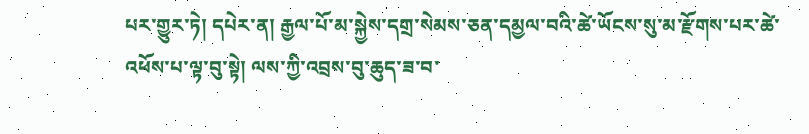པར་གྱུར་ཏེ། དཔེར་ན། རྒྱལ་པོ་མ་སྐྱེས་དགྲ་སེམས་ཅན་དམྱལ་བའི་ཚེ་ཡོངས་སུ་མ་རྫོགས་པར་ཚེ་འཕོས་པ་ལྟ་བུ་སྟེ། ལས་ཀྱི་འབྲས་བུ་ཆུད་ཟ་བ་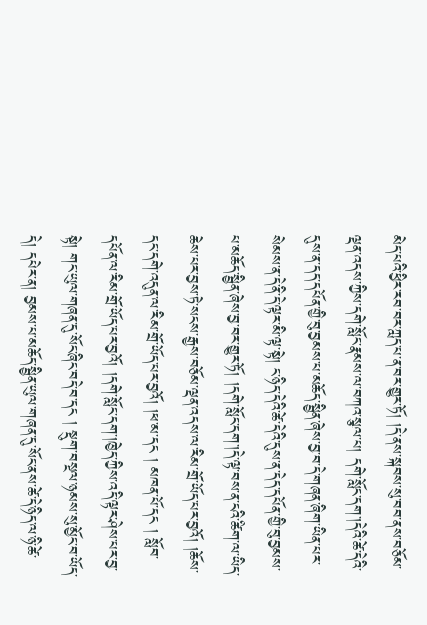མེད་པའི་ཕྱིར་རབ་བར་ཀླད་པ་ན་བར་གྱུར་ཏོ། །དེ་ནས་སྐབས་སུ་བབ་ནས་བཅོམ་ལྡན་འདས་ཀྱིས་དགེ་སློང་རྣམས་ལ་བཀའ་སྩལ་པ། དགེ་སློང་དག་།དེའི་ཚེ་དེའི་དུས་ན་དད་དཔོན་གྱི་བུ་བྱམས་པ་མཆོད་སྦྱིན་ཞེས་བྱ་བ་དེ་གཞན་ཞིག་ཡིན་པར་སེམས་ན་དེ་ནི་དེ་ལྟར་མི་ལྟ་སྟེ། ང་ཉིད་དེའི་ཚེ་དེའི་དུས་ན་དེད་དཔོན་གྱི་བུ་བྱམས་པ་མཆོད་སྦྱིན་ཞེས་བྱ་བར་གྱུར་ཏོ། །དགེ་སློང་དག་།དེ་ལྟ་བས་ན་ངའི་ཚིག་ལ་ཡིད་ཆེས་པར་བྱས་ཏེ་སངས་རྒྱས་བཅོམ་ལྡན་འདས་ལ་རིམ་གྲོ་ཡོད་པར་བྱའོ། །ཆོས་དང་དགེ་འདུན་ལ་རིམ་གྲོ་ཡོད་པར་བྱའོ། །ཕ་མ་དང ། མཁན་པོ་དང ། སློབ་དཔོན་ལ་རིམ་གྲོ་ཡོད་པར་བྱའོ། །དགེ་སློང་དག་།ཁྱེད་ཀྱིས་འདི་ལྟར་ཤེས་པར་བྱ་སྟེ། གང་ཡུལ་གཞན་དུ་སོང་ཞིང་བདེ་བ་དང ། སྡུག་བསྔལ་ཉམས་སུ་མྱོང་བ་ཡོད་དེ། དཔེར་ན། བྱམས་པ་མཆོད་སྦྱིན་ཡུལ་གཞན་དུ་སོང་ནས་ཚེ་དེ་ཉིད་ལ་ཉི་ཚེ་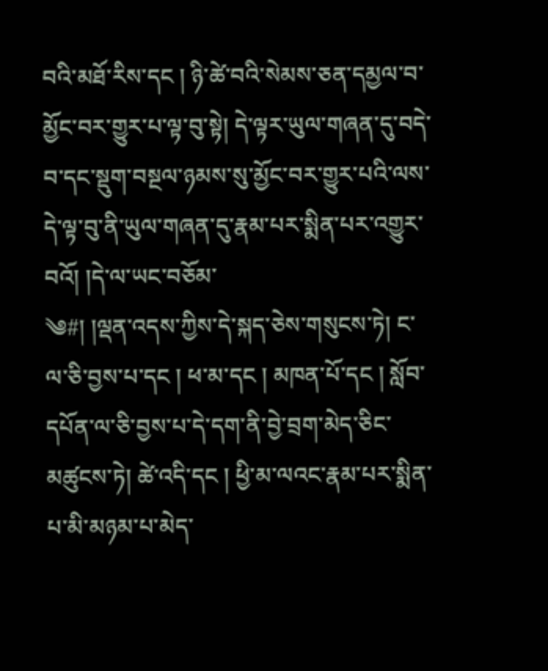བའི་མཐོ་རིས་དང ། ཉི་ཚེ་བའི་སེམས་ཅན་དམྱལ་བ་མྱོང་བར་གྱུར་པ་ལྟ་བུ་སྟེ། དེ་ལྟར་ཡུལ་གཞན་དུ་བདེ་བ་དང་སྡུག་བསྔལ་ཉམས་སུ་མྱོང་བར་གྱུར་པའི་ལས་དེ་ལྟ་བུ་ནི་ཡུལ་གཞན་དུ་རྣམ་པར་སྨིན་པར་འགྱུར་བའོ། །དེ་ལ་ཡང་བཅོམ་
༄#། །ལྡན་འདས་ཀྱིས་དེ་སྐད་ཅེས་གསུངས་ཏེ། ང་ལ་ཅི་བྱས་པ་དང ། ཕ་མ་དང ། མཁན་པོ་དང ། སློབ་དཔོན་ལ་ཅི་བྱས་པ་དེ་དག་ནི་བྱེ་བྲག་མེད་ཅིང་མཚུངས་ཏེ། ཚེ་འདི་དང ། ཕྱི་མ་ལའང་རྣམ་པར་སྨིན་པ་མི་མཉམ་པ་མེད་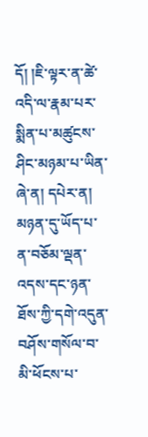དོ། །ཇི་ལྟར་ན་ཚེ་འདི་ལ་རྣམ་པར་སྨིན་པ་མཚུངས་ཤིང་མཉམ་པ་ཡིན་ཞེ་ན། དཔེར་ན། མཉན་དུ་ཡོད་པ་ན་བཅོམ་ལྡན་འདས་དང་ཉན་ཐོས་ཀྱི་དགེ་འདུན་བཤོས་གསོལ་བ་མི་ཕོངས་པ་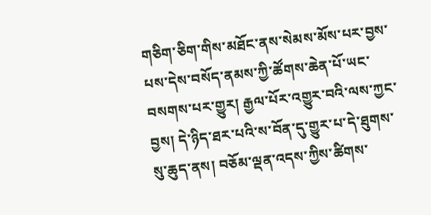གཅིག་ཅིག་གིས་མཐོང་ནས་སེམས་མོས་པར་བྱས་པས་དེས་བསོད་ནམས་ཀྱི་ཚོགས་ཆེན་པོ་ཡང་བསགས་པར་གྱུར། རྒྱལ་པོར་འགྱུར་བའི་ལས་ཀྱང་བྱས། དེ་ཉིད་ཐར་པའི་ས་བོན་དུ་གྱུར་པ་དེ་ཐུགས་སུ་ཆུད་ནས། བཅོམ་ལྡན་འདས་ཀྱིས་ཚིགས་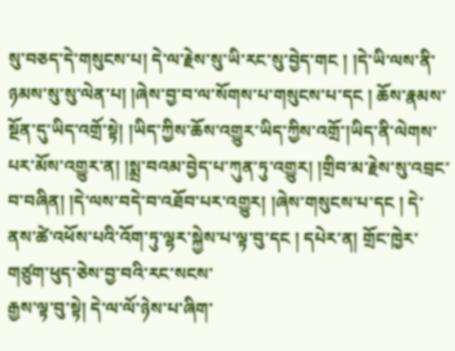སུ་བཅད་དེ་གསུངས་པ། དེ་ལ་རྗེས་སུ་ཡི་རང་སུ་བྱེད་གང ། །དེ་ཡི་ལས་ནི་ཉམས་སུ་སུ་ལེན་པ། །ཞེས་བྱ་བ་ལ་སོགས་པ་གསུངས་པ་དང ། ཆོས་རྣམས་སྔོན་དུ་ཡིད་འགྲོ་སྟེ། །ཡིད་ཀྱིས་ཆོས་འགྱུར་ཡིད་ཀྱིས་འགྲོ་།ཡིད་ནི་ལེགས་པར་མོས་འགྱུར་ན། །སྨྲ་བའམ་བྱེད་པ་ཀུན་ཏུ་འགྱུར། །གྲིབ་མ་རྗེས་སུ་འབྲང་བ་བཞིན། །དེ་ལས་བདེ་བ་འཐོབ་པར་འགྱུར། །ཞེས་གསུངས་པ་དང ། དེ་ནས་ཚེ་འཕོས་པའི་འོག་ཏུ་ལྷར་སྐྱེས་པ་ལྟ་བུ་དང ། དཔེར་ན། གྲོང་ཁྱེར་གཙུག་ཕུད་ཅེས་བྱ་བའི་རང་སངས་
རྒྱས་ལྟ་བུ་སྟེ། དེ་ལ་ལོ་ཉེས་པ་ཞིག་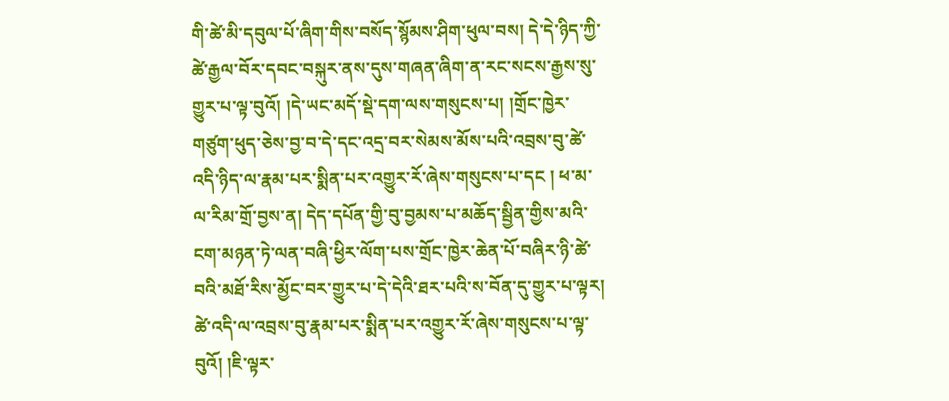གི་ཚེ་མི་དབུལ་པོ་ཞིག་གིས་བསོད་སྙོམས་ཤིག་ཕུལ་བས། དེ་དེ་ཉིད་ཀྱི་ཚེ་རྒྱལ་བོར་དབང་བསྐུར་ནས་དུས་གཞན་ཞིག་ན་རང་སངས་རྒྱས་སུ་གྱུར་པ་ལྟ་བུའོ། །དེ་ཡང་མདོ་སྡེ་དག་ལས་གསུངས་པ། །གྲོང་ཁྱེར་གཙུག་ཕུད་ཅེས་བྱ་བ་དེ་དང་འདྲ་བར་སེམས་མོས་པའི་འབྲས་བུ་ཚེ་འདི་ཉིད་ལ་རྣམ་པར་སྨིན་པར་འགྱུར་རོ་ཞེས་གསུངས་པ་དང ། ཕ་མ་ལ་རིམ་གྲོ་བྱས་ན། དེད་དཔོན་གྱི་བུ་བྱམས་པ་མཆོད་སྦྱིན་གྱིས་མའི་ངག་མཉན་ཏེ་ལན་བཞི་ཕྱིར་ལོག་པས་གྲོང་ཁྱེར་ཆེན་པོ་བཞིར་ཉི་ཚེ་བའི་མཐོ་རིས་མྱོང་བར་གྱུར་པ་དེ་དེའི་ཐར་པའི་ས་བོན་དུ་གྱུར་པ་ལྟར། ཚེ་འདི་ལ་འབྲས་བུ་རྣམ་པར་སྨིན་པར་འགྱུར་རོ་ཞེས་གསུངས་པ་ལྟ་བུའོ། །ཇི་ལྟར་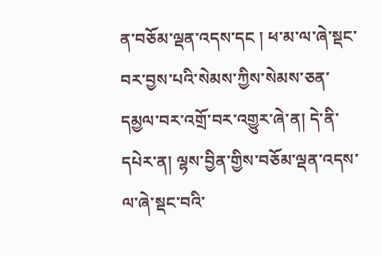ན་བཅོམ་ལྡན་འདས་དང ། ཕ་མ་ལ་ཞེ་སྡང་བར་བྱས་པའི་སེམས་ཀྱིས་སེམས་ཅན་དམྱལ་བར་འགྲོ་བར་འགྱུར་ཞེ་ན། དེ་ནི་དཔེར་ན། ལྷས་བྱིན་གྱིས་བཅོམ་ལྡན་འདས་ལ་ཞེ་སྡང་བའི་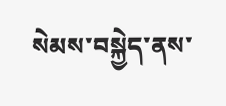སེམས་བསྐྱེད་ནས་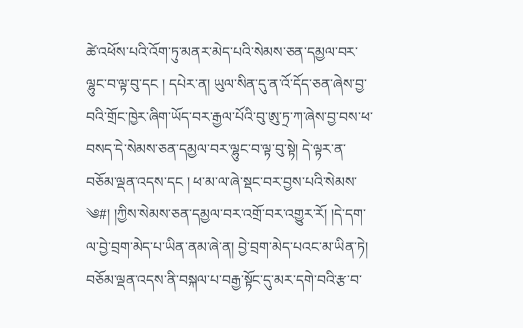ཚེ་འཕོས་པའི་འོག་ཏུ་མནར་མེད་པའི་སེམས་ཅན་དམྱལ་བར་ལྷུང་བ་ལྟ་བུ་དང ། དཔེར་ན། ཡུལ་སིན་དུ་ན་འོ་དོད་ཅན་ཞེས་བྱ་བའི་གྲོང་ཁྱེར་ཞིག་ཡོད་བར་རྒྱལ་པོའི་བུ་ཨུ་ཏྲ་ཀ་ཞེས་བྱ་བས་ཕ་བསད་དེ་སེམས་ཅན་དམྱལ་བར་ལྷུང་བ་ལྟ་བུ་སྟེ། དེ་ལྟར་ན་བཅོམ་ལྡན་འདས་དང ། ཕ་མ་ལ་ཞེ་སྡང་བར་བྱས་པའི་སེམས་
༄#། །ཀྱིས་སེམས་ཅན་དམྱལ་བར་འགྲོ་བར་འགྱུར་རོ། །དེ་དག་ལ་བྱེ་བྲག་མེད་པ་ཡིན་ནམ་ཞེ་ན། བྱེ་བྲག་མེད་པའང་མ་ཡིན་ཏེ། བཅོམ་ལྡན་འདས་ནི་བསྐལ་པ་བརྒྱ་སྟོང་དུ་མར་དགེ་བའི་རྩ་བ་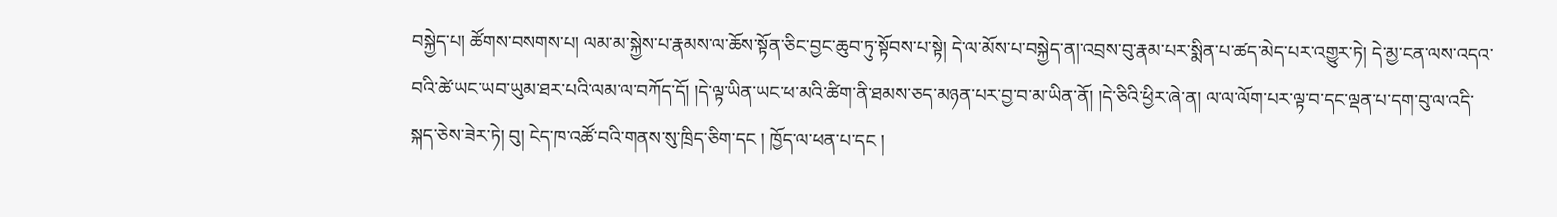བསྐྱེད་པ། ཚོགས་བསགས་པ། ལམ་མ་སྐྱེས་པ་རྣམས་ལ་ཆོས་སྟོན་ཅིང་བྱང་ཆུབ་ཏུ་སྟོབས་པ་སྟེ། དེ་ལ་མོས་པ་བསྐྱེད་ན།་འབྲས་བུ་རྣམ་པར་སྨིན་པ་ཚད་མེད་པར་འགྱུར་ཏེ། དེ་མྱ་ངན་ལས་འདའ་བའི་ཚེ་ཡང་ཡབ་ཡུམ་ཐར་པའི་ལམ་ལ་བཀོད་དོ། །དེ་ལྟ་ཡིན་ཡང་ཕ་མའི་ཚིག་ནི་ཐམས་ཅད་མཉན་པར་བྱ་བ་མ་ཡིན་ནོ། །དེ་ཅིའི་ཕྱིར་ཞེ་ན། ལ་ལ་ལོག་པར་ལྟ་བ་དང་ལྡན་པ་དག་བུ་ལ་འདི་སྐད་ཅེས་ཟེར་ཏེ། བུ། ངེད་ཁ་འཚོ་བའི་གནས་སུ་ཁྲིད་ཅིག་དང ། ཁྱོད་ལ་ཕན་པ་དང །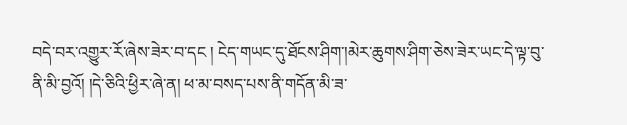བདེ་བར་འགྱུར་རོ་ཞེས་ཟེར་བ་དང ། ངེད་གཡང་དུ་ཐོངས་ཤིག་།མེར་ཆུགས་ཤིག་ཅེས་ཟེར་ཡང་དེ་ལྟ་བུ་ནི་མི་བྱའོ། །དེ་ཅིའི་ཕྱིར་ཞེ་ན། ཕ་མ་བསད་པས་ནི་གདོན་མི་ཟ་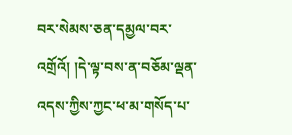བར་སེམས་ཅན་དམྱལ་བར་འགྲོའོ། །དེ་ལྟ་བས་ན་བཅོམ་ལྡན་འདས་ཀྱིས་ཀྱང་ཕ་མ་གསོད་པ་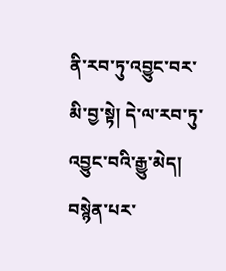ནི་རབ་ཏུ་འབྱུང་བར་མི་བྱ་སྟེ། དེ་ལ་རབ་ཏུ་འབྱུང་བའི་རྒྱུ་མེད། བསྙེན་པར་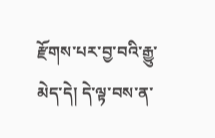རྫོགས་པར་བྱ་བའི་རྒྱུ་མེད་དེ། དེ་ལྟ་བས་ན་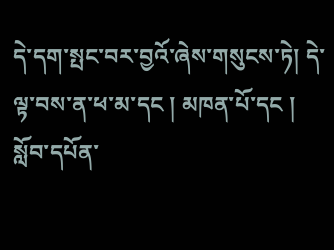དེ་དག་སྤང་བར་བྱའོ་ཞེས་གསུངས་ཏེ། དེ་ལྟ་བས་ན་ཕ་མ་དང ། མཁན་པོ་དང ། སློབ་དཔོན་